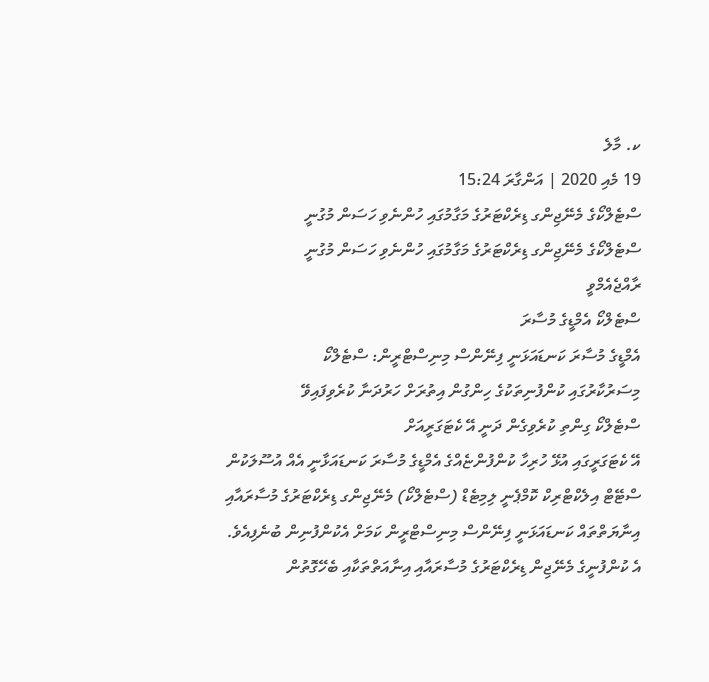ކ. މާލެ
19 މެއި 2020 | އަންގާރަ 15:24
ސްޓެލްކޯގެ މެނޭޖިންގ ޑިރެކްޓަރުގެ މަގާމުގައި ހުންނެވި ހަސަން މުގުނީ
ސްޓެލްކޯގެ މެނޭޖިންގ ޑިރެކްޓަރުގެ މަގާމުގައި ހުންނެވި ހަސަން މުގުނީ
ރާއްޖެއެމްވީ
ސްޓެލްކޯ އެމްޑީގެ މުސާރަ
އެމްޑީގެ މުސާރަ ކަނޑައަޅަނީ ފިނޭންސް މިނިސްޓްރީން: ސްޓެލްކޯ
މިސަރުކާރުގައި ކުންފުނިތަކުގެ ހިންގުން އިތުރަށް ހަރުދަނާ ކުރެވިފައިވޭ
ސްޓެލްކޯ ގިންތި ކުރެވިގެން ދަނީ އޭ ކެޓަގަރީއަށް
އޭ ކެޓަގަރީގައި އުޅޭ ހުރިހާ ކުންފުންޏެއްގެ އެމްޑީގެ މުސާރަ ކަނޑައަޅާނީ އެއް އުސޫލަކުން
ސްޓޭޓް އިލެކްޓްރިކް ކޮމްޕެނީ ލިމިޓެޑް (ސްޓެލްކޯ) މެނޭޖިންގ ޑިރެކްޓަރުގެ މުސާރައާއި އިނާޔަތްތަ‍އް ކަނޑައަޅަނީ ފިނޭންސް މިނިސްޓްރީން ކަމަށް އެކުންފުނިން ބުނެފިއެވެ.
އެ ކުންފުނީގެ މެނޭޖިން ޑިރެކްޓަރުގެ މުސާރައާއި އިނާއަތްތަކާއި ބެހޭގޮތުން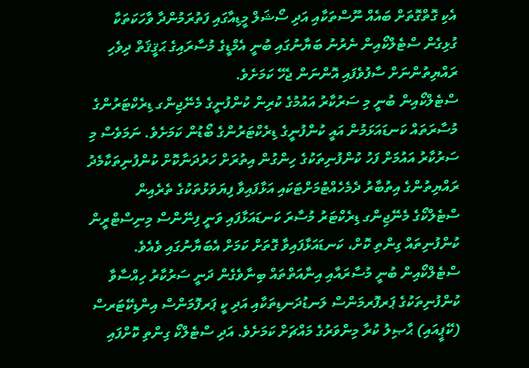އެކި ގޮތްގޮތަށް ބައެއް ނޫސްތަކާއި އަދި ސޯޝަލް މީޑިއާގައި ފަތުރަމުންދާ ވާހަކަތަކާ ގުޅިގެން ސްޓެލްކޯއިން ނެރުނު ބަޔާނުގައި ބުނީ އެމްޑީގެ މުސާރައިގެ ޙަޤީޤަތް ދިވެހި ރައްޔިތުންނަށް ސާފުވެފައި އޮންނަން ޖެހޭ ކަމަށެވެ.
ސްޓެލްކޯއިން ބުނީ މި ސަރުކާރު އައުމުގެ ކުރިން ކުންފުނީގެ މެނޭޖިންގ ޑިރެކްޓަރުންގެ މުސާރަތައް ކަނޑައަޅަމުން އައީ ކުންފުނީގެ ޑިރެކްޓަރުންގެ ބޯޑުން ކަމަށެވެ. ނަމަވެސް މި ސަރުކާރު އައުމަށް ފަހު ކުންފުނިތަކުގެ ހިންގުން އިތުރަށް ހަރުދަނާކޮށް ކުންފުނިތަކާމެދު ރައްޔިތުންގެ އިތުބާރު ދެމެހެއްޓުމަށްޓަކައި އަޅާފައިވާ ފިޔަވަޅުތަކުގެ ތެރެއިން ސްޓެލްކޯގެ މެނޭޖިންގ ޑިރެކްޓަރު މުސާރަ ކަނޑައަޅާފައި ވަނީ ފިނޭންސް މިނިސްޓްރީން ކުންފުނިތައް ގިންތި ކޮށް، ކަނޑައަޅާފައިވާ ގޮތަށް ކަމަށް އެބަޔާނުގައި ވެއެވެ.
ސްޓެލްކޯއިން ބުނީ މުސާރައާއި އިނާއަތްތައް ބިނާވެގެން ދަނީ ސަރުކާރު ހިއްސާވާ ކުންފުނިތަކުގެ ޕަރފޮރމަންސް ލަނޑުދަނޑިތަކާއި އަދި ކީ ޕަރފޮމަންސް އިންޑިކޭޓަރސް (ކޭޕީއައި) ޙާޞިލު ކުރާ މިންވަރުގެ މައްޗަށް ކަމަށެވެ. އަދި ސްޓެލްކޯ ގިންތި ކޮށްފައި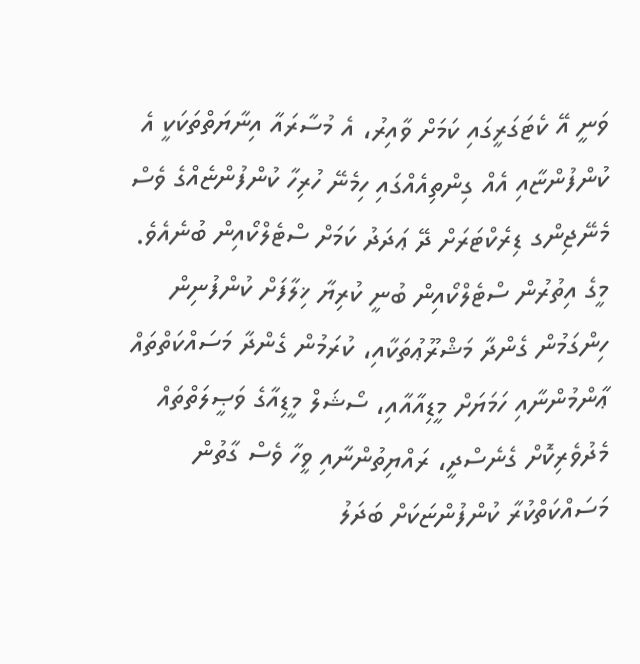ވަނީ އޭ ކެޓަގަރީގައި ކަމަށް ވާއިރު، އެ މުސާރައާ އިނާޔަތްތަކަކީ އެ ކުންފުންޏާއި އެއް ގިންތިއެއްގައި ހިމެނޭ ހުރިހާ ކުންފުންޏެއްގެ ވެސް މެނޭޖިންގ ޑިރެކްޓަރަށް ދޭ ޢަދަދު ކަމަށް ސްޓެލްކޯއިން ބުނެއެވެ.
މީގެ އިތުރުން ސްޓެލްކޯއިން ބުނީ ކުރިޔާ ޚިލާފަށް ކުންފުނިން ހިންގަމުން ގެންދާ މަޝްރޫޢުތަކާއި، ކުރަމުން ގެންދާ މަސައްކަތްތައް ޢާންމުންނާއި ހަމަޔަށް މީޑިއާއާއި، ސޯޝަލް މީޑިއާގެ ވަޞީލަތްތައް މެދުވެރިކޮށް ގެނެސްދީ، ރައްޔިތުންނާއި ވީހާ ވެސް ގާތުން މަސައްކަތްކުރާ ކުންފުންޏަކަށް ބަދަލު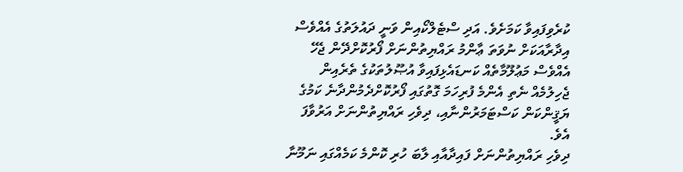ކުރެވިފައިވާ ކަމަށެވެ. އަދި ސްޓެލްކޯއިން ވަނީ ދައުލަތުގެ އެއްވެސް އިދާރާއަކަށް ނުވަތަ ޢާންމު ރައްޔިތުންނަށް ފޯރުކޮށްދޭން ޖެހޭ އެއްވެސް މަޢުލޫމާތެއް ކަނޑައެޅިފައިވާ އުޞޫލުތަކުގެ ތެރެއިން ޖެހިލުމެއް ނެތި އެންމެ ފުރިހަމަ ގޮތުގައި ފޯރުކޮށްދެމުންދާނެ ކަމުގެ ޔަޤީންކަން ކަސްޓަމަރުންނާއި، ދިވެހި ރައްޔިތުންނަށް އަރުވާފަ އެވެ.
ދިވެހި ރައްޔިތުންނަށް ފައިދާއާއި ލާބަ ހުރި ކޮންމެ ކަމެއްގައި ނަމޫނާ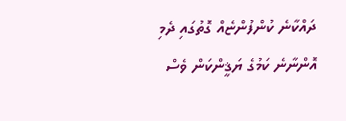ދައްކާނެ ކުންފުންޏެއް ގޮތުގައި ދެމި އޮންނާނެ ކަމުގެ ޔަޤީންކަން ވެސް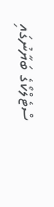ސްޓެލްކޯގެ ބަޔާނުގައި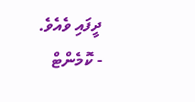ދީފައި ވެއެވެ.
- ކޮމެންޓް